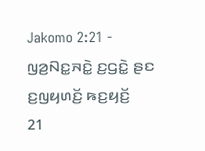Jakomo 2:21 - ꤜꤤ꤬ꤡꤢ꤭ꤏꤢꤧ꤭ ꤢ꤬ꤞꤢꤧ꤭ ꤔꤢ ꤢ꤬ꤜꤟꤛꤢꤩ꤬ ꤒꤢ꤬ꤟꤢꤩ꤬
21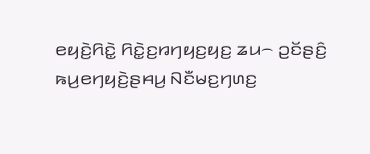ꤕꤟꤢꤧ꤬ꤖꤢꤧ꤭ ꤖꤢꤧ꤭ꤢ꤬ꤙꤚꤟꤢ꤬ꤟꤢ꤬ ꤘꤣ꤮ ꤑꤢꤩꤔꤢꤨ꤬ ꤒꤣ꤬ꤕꤚꤟꤢꤧ꤬ꤔꤌꤣ꤬ ꤡꤢꤪꤗꤢ꤬ꤚꤛꤢ꤬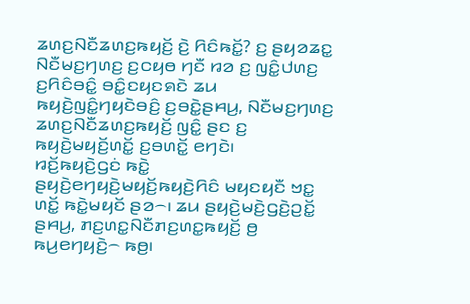ꤘꤛꤢ꤬ꤡꤢꤪꤘꤛꤢ꤬ꤒꤟꤢꤩ꤬ ꤢꤧ꤬ ꤖꤢꤨꤒꤢꤩ꤭? ꤢ꤬ ꤔꤟꤤꤘꤢ꤭ ꤡꤢꤪꤗꤢ꤬ꤚꤛꤢ꤬ ꤢ꤬ꤍꤟꤥ ꤚꤢꤪ ꤙꤤ ꤢ꤬ ꤜꤢꤨ꤭ꤓꤛꤢ꤬ ꤢ꤬ꤖꤢꤨꤋꤢꤨ꤭ ꤋꤢꤨ꤭ꤢꤟꤢꤎꤢꤧ ꤘꤣ ꤒꤟꤢꤧ꤬ꤜꤢꤨ꤭ꤚꤟꤢꤧꤋꤢꤨ꤬ ꤢ꤬ꤋꤢꤧ꤭ꤔꤌꤣ꤬, ꤡꤢꤪꤗꤢ꤬ꤚꤛꤢ꤬ ꤘꤛꤢ꤬ꤡꤢꤪꤘꤛꤢ꤬ꤒꤟꤢꤩ꤬ ꤜꤢꤨ꤭ ꤔꤢ ꤢ꤬ ꤒꤟꤢꤧ꤬ꤗꤟꤢꤩ꤬ꤛꤢꤩ꤭ ꤢ꤬ꤋꤛꤢꤩ꤭ ꤕꤚꤢꤧ꤯
ꤙꤢꤩ꤬ꤒꤟꤢꤧ꤬ꤞꤢꤦ ꤒꤢꤧ꤭ ꤔꤟꤢꤧ꤬ꤕꤚꤟꤢꤧ꤬ꤗꤟꤢꤩ꤬ꤒꤟꤢꤧ꤬ꤖꤢꤨ ꤗꤟꤢꤟꤢꤪ ꤠꤢ꤭ ꤛꤢꤩ꤭ ꤒꤢꤧ꤭ꤗꤟꤢꤩ ꤔꤤ꤮꤯ ꤘꤣ ꤔꤟꤢꤧ꤬ꤗꤢꤧ꤬ꤞꤢꤧ꤬ꤑꤢꤩ꤭ ꤔꤌꤣ꤬, ꤊꤢ꤬ꤛꤢ꤭ꤡꤢꤪꤊꤢ꤬ꤛꤢ꤭ꤒꤟꤢꤩ꤬ ꤥ꤬ ꤒꤣ꤬ꤕꤚꤟꤢꤧ꤬꤮ ꤒꤥ꤬꤯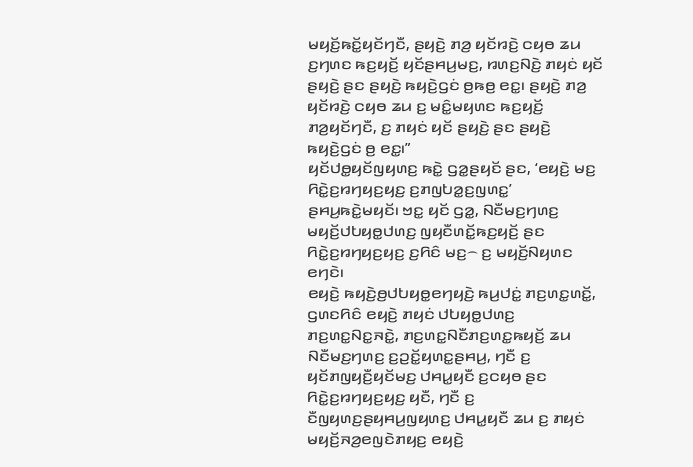ꤗꤟꤢꤩ꤬ꤒꤢꤩ꤭ꤟꤢꤩꤚꤢꤪ, ꤔꤟꤢꤧ꤬ ꤊꤤ꤬ ꤟꤢꤩꤙꤢꤧ꤬ ꤍꤟꤥ ꤘꤣ ꤢ꤬ꤚꤛꤢ ꤒꤢ꤬ꤟꤢꤩ꤬ ꤟꤢꤩꤔꤌꤣ꤬ꤗꤢ꤬, ꤙꤛꤢ꤬ꤡꤢꤧ꤬ ꤊꤟꤢꤦ ꤟꤢꤩ ꤔꤟꤢꤧ꤬ ꤔꤢ ꤔꤟꤢꤧ꤬ ꤒꤟꤢꤧ꤬ꤞꤢꤦ ꤥ꤬ꤒꤥ꤬ ꤕꤢ꤭꤯ ꤔꤟꤢꤧ꤬ ꤊꤤ꤬ ꤟꤢꤩꤙꤢꤧ꤬ ꤍꤟꤥ ꤘꤣ ꤢ꤬ ꤗꤢꤨ꤭ꤗꤟꤛꤢ ꤒꤢ꤬ꤟꤢꤩ꤬ ꤊꤤ꤬ꤟꤢꤩꤚꤢꤪ, ꤢ꤬ ꤊꤟꤢꤦ ꤟꤢꤩ ꤔꤟꤢꤧ꤬ ꤔꤢ ꤔꤟꤢꤧ꤬ ꤒꤟꤢꤧ꤬ꤞꤢꤦ ꤥ꤬ ꤕꤢ꤭꤯”
ꤟꤢꤩꤓꤥ꤭ꤟꤢꤩꤜꤟꤛꤢ꤬ ꤒꤢꤧ꤭ ꤞꤤ꤭ꤔꤟꤢꤩ ꤔꤢ, ‘ꤕꤟꤢꤧ꤬ ꤗꤢ꤬ ꤖꤢꤧ꤭ꤢ꤬ꤙꤚꤟꤢ꤬ꤟꤢ꤬ ꤢ꤬ꤊꤜꤝꤤ꤭ꤢ꤬ꤜꤛꤢ꤭’ ꤔꤌꤣ꤬ꤒꤢꤧ꤭ꤗꤟꤢꤩ꤯ ꤠꤢ꤭ ꤟꤢꤩ ꤞꤤ꤭, ꤡꤢꤪꤗꤢ꤬ꤚꤛꤢ꤬ ꤗꤟꤢꤩ꤬ꤓꤝꤟꤥ꤭ꤓꤛꤢ꤬ ꤜꤟꤢꤪꤛꤢꤩ꤭ꤒꤢ꤬ꤟꤢꤩ꤬ ꤔꤢ ꤖꤢꤧ꤭ꤢ꤬ꤙꤚꤟꤢ꤬ꤟꤢ꤬ ꤢ꤬ꤖꤢꤨ ꤗꤢ꤬꤮ ꤢ꤬ ꤗꤟꤢꤩ꤬ꤡꤟꤛꤢ ꤕꤚꤢꤧ꤯
ꤕꤟꤢꤧ꤬ ꤒꤟꤢꤧ꤬ꤥ꤬ꤓꤝꤟꤥ꤭ꤕꤚꤟꤢꤧ꤬ ꤒꤣ꤬ꤓꤢꤦ꤭ ꤊꤢ꤬ꤛꤢ꤭ꤛꤢꤩ꤭, ꤞꤛꤢꤖꤢꤨ ꤕꤟꤢꤧ꤬ ꤊꤟꤢꤦ ꤓꤝꤟꤥ꤭ꤓꤛꤢ꤬ ꤊꤢ꤬ꤛꤢ꤭ꤡꤢ꤭ꤏꤢꤧ꤭, ꤊꤢ꤬ꤛꤢ꤭ꤡꤢꤪꤊꤢ꤬ꤛꤢ꤭ꤒꤟꤢꤩ꤬ ꤘꤣ ꤡꤢꤪꤗꤢ꤬ꤚꤛꤢ꤬ ꤢ꤬ꤑꤢꤩ꤭ꤟꤛꤢ꤭ꤔꤌꤣ꤬, ꤚꤢꤪ ꤢ꤬ ꤟꤢꤩꤊꤜꤟꤢꤪ꤬ꤟꤢꤩꤗꤢ꤬ ꤓꤌꤣ꤭ꤟꤢꤪ ꤢ꤬ꤍꤟꤥ ꤔꤢ ꤖꤢꤧ꤭ꤢ꤬ꤙꤚꤟꤢ꤬ꤟꤢ꤬ ꤟꤢꤪ, ꤚꤢꤪ ꤢ꤬ ꤢꤪꤜꤟꤛꤢ꤬ꤔꤟꤌꤣ꤬ꤜꤟꤛꤢ꤬ ꤓꤌꤣ꤭ꤟꤢꤪ ꤘꤣ ꤢ꤬ ꤊꤟꤢꤦ ꤗꤟꤢꤩ꤬ꤏꤤ꤬ꤕꤜꤢꤧꤊꤟꤢ꤬ ꤕꤟꤢꤧ꤬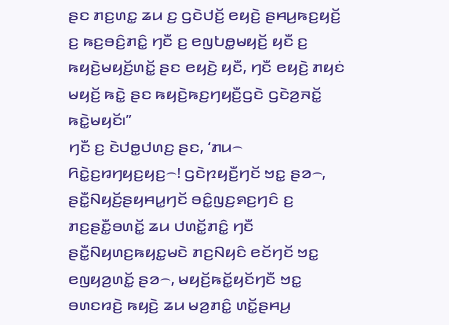ꤔꤢ ꤊꤢ꤬ꤛꤢ꤭ ꤘꤣ ꤢ꤬ ꤞꤢꤧꤓꤢꤩ꤬ ꤕꤟꤢꤧ꤬ ꤔꤌꤣ꤬ꤒꤢ꤬ꤟꤢꤩ꤬ ꤢ꤬ ꤒꤢ꤬ꤋꤢꤨ꤬ꤊꤢꤨ꤭ ꤚꤢꤪ ꤢ꤬ ꤕꤜꤝꤥ꤭ꤗꤟꤢꤩ꤬ ꤟꤢꤪ ꤢ꤬ ꤒꤟꤢꤧ꤬ꤗꤟꤢꤩ꤬ꤛꤢꤩ꤭ ꤔꤢ ꤕꤟꤢꤧ꤬ ꤟꤢꤪ, ꤚꤢꤪ ꤕꤟꤢꤧ꤬ ꤊꤟꤢꤦ ꤗꤟꤢꤩ꤬ ꤒꤢꤧ꤭ ꤔꤢ ꤒꤟꤢꤧ꤬ꤒꤢ꤬ꤚꤟꤢꤪ꤬ꤞꤢꤧ ꤞꤢꤧꤤ꤬ꤏꤢꤩ꤭ ꤒꤢꤧ꤭ꤗꤟꤢꤩ꤯”
ꤚꤢꤪ ꤢ꤬ ꤢꤧꤓꤥ꤭ꤓꤛꤢ꤬ ꤔꤢ, ‘ꤊꤣ꤮ ꤖꤢꤧ꤭ꤢ꤬ꤙꤚꤟꤢ꤬ꤟꤢ꤬꤮! ꤞꤢꤧꤐꤟꤢꤪ꤬ꤚꤢꤩ ꤠꤢ꤭ ꤔꤤ꤮, ꤔꤢꤪ꤭ꤡꤟꤢꤩ꤬ꤔꤟꤌꤣ꤭ꤚꤢꤩ ꤋꤢꤨ꤭ꤜꤢ꤬ꤎꤢ꤬ꤚꤢꤨ ꤢ꤬ ꤊꤢ꤬ꤔꤢꤪ꤭ꤋꤛꤢꤩ꤭ ꤘꤣ ꤓꤛꤢꤩ꤭ꤊꤢꤨ꤭ ꤚꤢꤪ ꤔꤢꤪ꤭ꤡꤟꤛꤢ꤬ꤒꤟꤢ꤭ꤗꤢꤧ ꤊꤢ꤬ꤡꤟꤢꤨ ꤕꤢꤩꤚꤢꤩ ꤠꤢ꤭ ꤕꤜꤟꤤ꤬ꤛꤢꤩ꤭ ꤔꤤ꤮, ꤗꤟꤢꤩ꤬ꤒꤢꤩ꤭ꤟꤢꤩꤚꤢꤪ ꤠꤢ꤭ ꤋꤛꤢꤙꤢꤧ꤬ ꤒꤟꤢꤧ꤬ ꤘꤣ ꤗꤤ꤬ꤊꤢꤨ꤭ ꤛꤢꤩ꤭ꤔꤌꤣ꤬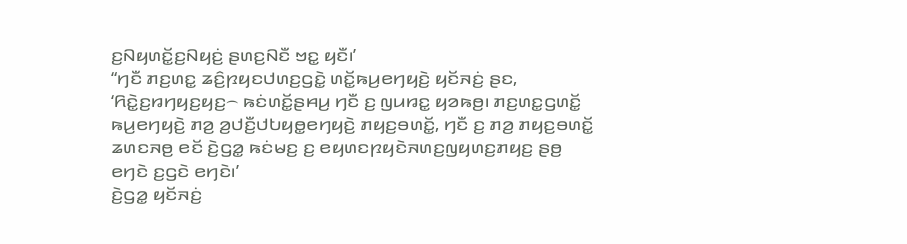ꤢ꤬ꤡꤟꤛꤢꤩ꤭ꤢ꤬ꤡꤟꤢꤦ꤬ ꤔꤛꤢ꤬ꤡꤢꤪ ꤠꤢ꤭ ꤟꤢꤪ꤯’
“ꤚꤢꤪ ꤊꤢ꤬ꤛꤢ꤭ ꤘꤢꤨ꤬ꤐꤟꤢꤓꤛꤢ꤬ꤞꤢꤧ꤭ ꤛꤢꤩ꤭ꤒꤣ꤬ꤕꤚꤟꤢꤧ꤬ ꤟꤢꤩꤏꤢꤦ꤬ ꤔꤢ, ‘ꤖꤢꤧ꤭ꤢ꤬ꤙꤚꤟꤢ꤬ꤟꤢ꤬꤮ ꤒꤢꤦꤛꤢꤩ꤭ꤔꤌꤣ꤬ ꤚꤢꤪ ꤢ꤬ ꤜꤣꤙꤢ꤭ ꤟꤤꤒꤥ꤬꤯ ꤊꤢ꤬ꤛꤢ꤭ꤞꤛꤢꤩ꤭ ꤒꤣ꤬ꤕꤚꤟꤢꤧ꤬ ꤊꤤ꤬ ꤤ꤬ꤓꤢꤪ꤬ꤓꤝꤟꤥ꤭ꤕꤚꤟꤢꤧ꤬ ꤊꤟꤢ꤬ꤋꤛꤢꤩ꤭, ꤚꤢꤪ ꤢ꤬ ꤊꤤ꤬ ꤊꤟꤢ꤬ꤋꤛꤢꤩ꤭ ꤘꤛꤢꤏꤥ꤬ ꤕꤢꤩ ꤢꤧ꤬ꤞꤤ꤭ ꤒꤢꤦꤗꤢ꤬ ꤢ꤬ ꤕꤟꤛꤢꤐꤟꤢꤧꤏꤛꤢ꤬ꤜꤟꤛꤢ꤬ꤊꤟꤢ꤬ ꤔꤥ꤬ ꤕꤚꤢꤧ ꤢ꤬ꤞꤢꤧ ꤕꤚꤢꤧ꤯’
ꤢꤧ꤬ꤞꤤ꤭ ꤟꤢꤩꤏꤢꤦ꤬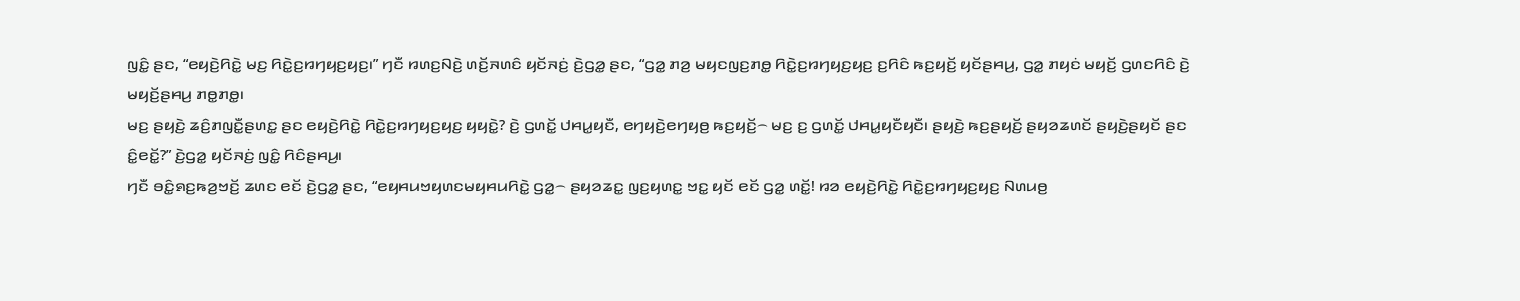ꤜꤢꤨ꤭ ꤔꤢ, “ꤕꤟꤢꤧ꤬ꤖꤢꤧ꤭ ꤗꤢ꤬ ꤖꤢꤧ꤭ꤢ꤬ꤙꤚꤟꤢ꤬ꤟꤢ꤬꤯” ꤚꤢꤪ ꤙꤛꤢ꤬ꤡꤢꤧ꤬ ꤛꤢꤩ꤬ꤏꤛꤢꤨ ꤟꤢꤩꤏꤢꤦ꤬ ꤢꤧ꤬ꤞꤤ꤭ ꤔꤢ, “ꤞꤤ꤭ ꤊꤤ꤬ ꤗꤟꤢꤜꤢ꤬ꤊꤥ꤭ ꤖꤢꤧ꤭ꤢ꤬ꤙꤚꤟꤢ꤬ꤟꤢ꤬ ꤢ꤬ꤖꤢꤨ ꤒꤢ꤬ꤟꤢꤩ꤬ ꤟꤢꤩꤔꤌꤣ꤬, ꤞꤤ꤭ ꤊꤟꤢꤦ ꤗꤟꤢꤩ꤬ ꤞꤛꤢꤖꤢꤨ ꤢꤧ꤬ ꤗꤟꤢꤩ꤬ꤔꤌꤣ꤬ ꤊꤥ꤭ꤊꤥ꤭꤯
ꤗꤢ꤬ ꤔꤟꤢꤧ꤬ ꤘꤢꤨ꤬ꤊꤜꤢꤪ꤭ꤔꤛꤢ꤭ ꤔꤢ ꤕꤟꤢꤧ꤬ꤖꤢꤧ꤭ ꤖꤢꤧ꤭ꤢ꤬ꤙꤚꤟꤢ꤬ꤟꤢ꤬ ꤟꤟꤢꤧ꤭? ꤢꤧ꤬ ꤞꤛꤢꤩ꤭ ꤓꤌꤣ꤭ꤟꤢꤪ, ꤕꤚꤟꤢꤧ꤬ꤕꤚꤟꤥ꤬ ꤒꤢ꤬ꤟꤢꤩ꤬꤮ ꤗꤢ꤬ ꤢ꤬ ꤞꤛꤢꤩ꤭ ꤓꤌꤣ꤭ꤟꤢꤪꤟꤢꤪ꤯ ꤔꤟꤢꤧ꤬ ꤒꤢ꤬ꤔꤟꤢꤩ꤬ ꤔꤟꤤꤘꤛꤢꤩ ꤔꤟꤢꤧ꤬ꤔꤟꤢꤩ ꤔꤢ ꤢꤨ꤭ꤕꤢꤩ꤭?” ꤢꤧ꤬ꤞꤤ꤭ ꤟꤢꤩꤏꤢꤦ꤬ ꤜꤢꤨ꤭ ꤖꤢꤨꤔꤌꤣ꤬꤯
ꤚꤢꤪ ꤋꤢꤨ꤭ꤎꤢ꤬ꤒꤤ꤬ꤠꤢꤩ꤬ ꤘꤛꤢ ꤕꤢꤩ ꤢꤧ꤬ꤞꤤ꤭ ꤔꤢ, “ꤕꤟꤌꤣꤠꤟꤛꤢꤗꤟꤌꤣꤖꤢꤧ꤭ ꤞꤤ꤭꤮ ꤔꤟꤤꤘꤢ꤭ ꤜꤢ꤬ꤟꤛꤢ꤭ ꤠꤢ꤭ ꤟꤢꤩ ꤕꤢꤩ ꤞꤤ꤭ ꤛꤢꤩ꤭! ꤙꤤ ꤕꤟꤢꤧ꤬ꤖꤢꤧ꤭ ꤖꤢꤧ꤭ꤢ꤬ꤙꤚꤟꤢ꤬ꤟꤢ꤬ ꤡꤛꤣꤥ꤬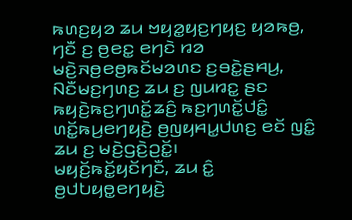ꤒꤛꤢ꤬ꤟꤤ ꤘꤣ ꤠꤟꤤ꤭ꤟꤢ꤬ꤚꤟꤢ꤬ ꤟꤤꤒꤥ꤬, ꤚꤢꤪ ꤢ꤬ ꤥ꤬ꤕꤢ꤭ ꤕꤚꤢꤧ ꤙꤤ ꤗꤢꤧ꤬ꤏꤥ꤬ꤕꤥ꤬ꤒꤢꤩꤗꤤꤛꤢ ꤢ꤬ꤋꤢꤧ꤭ꤔꤌꤣ꤬, ꤡꤢꤪꤗꤢ꤬ꤚꤛꤢ꤬ ꤘꤣ ꤢ꤬ ꤜꤣꤙꤢ꤭ ꤔꤢ ꤒꤟꤢꤧ꤬ꤒꤢ꤬ꤚꤛꤢꤩ꤭ꤘꤢꤨ꤬ ꤒꤢ꤬ꤚꤛꤢꤩ꤭ꤓꤢꤨ꤭ ꤛꤢꤩ꤭ꤒꤣ꤬ꤕꤚꤟꤢꤧ꤬ ꤥ꤬ꤜꤟꤌꤣ꤭ꤓꤛꤢ꤬ ꤕꤢꤩ ꤜꤢꤨ꤭ ꤘꤣ ꤢ꤬ ꤗꤢꤧ꤬ꤞꤢꤧ꤬ꤑꤢꤩ꤭꤯
ꤗꤟꤢꤩ꤬ꤒꤢꤩ꤭ꤟꤢꤩꤚꤢꤪ, ꤘꤣ ꤢꤨ꤭ ꤥ꤬ꤓꤝꤟꤥ꤭ꤕꤚꤟꤢꤧ꤬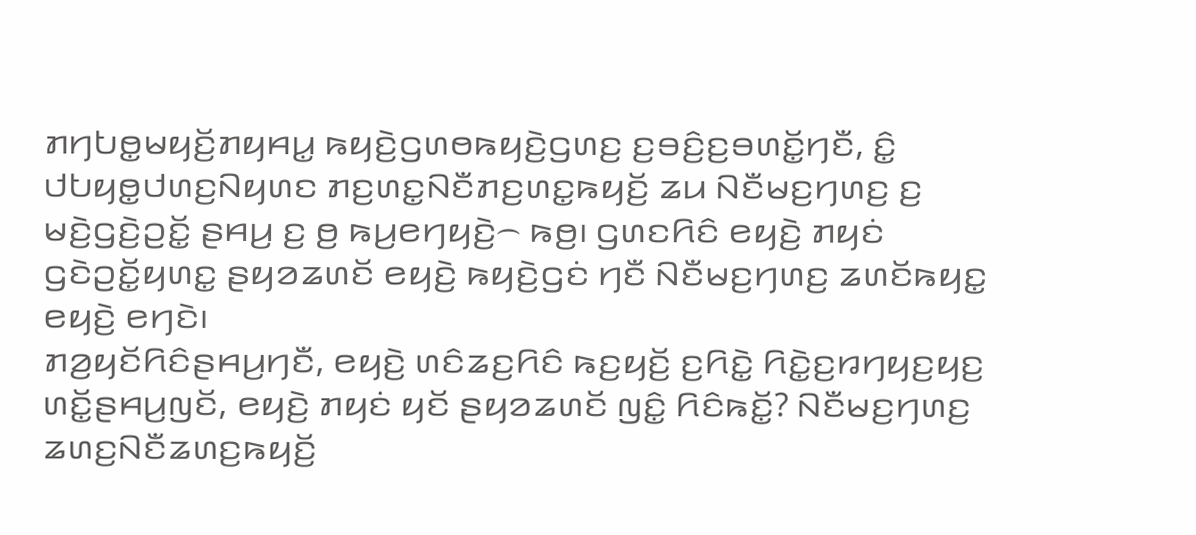ꤊꤚꤝꤥ꤭ꤗꤟꤢꤩ꤬ꤊꤟꤌꤣ꤭ ꤒꤟꤢꤧ꤬ꤞꤛꤥꤒꤟꤢꤧ꤬ꤞꤛꤢ꤬ ꤢ꤬ꤋꤢꤨ꤬ꤢ꤬ꤋꤛꤢꤩ꤭ꤚꤢꤪ, ꤢꤨ꤭ ꤓꤝꤟꤥ꤭ꤓꤛꤢ꤬ꤡꤟꤛꤢ ꤊꤢ꤬ꤛꤢ꤭ꤡꤢꤪꤊꤢ꤬ꤛꤢ꤭ꤒꤟꤢꤩ꤬ ꤘꤣ ꤡꤢꤪꤗꤢ꤬ꤚꤛꤢ꤬ ꤢ꤬ ꤗꤢꤧ꤬ꤞꤢꤧ꤬ꤑꤢꤩ꤭ ꤔꤌꤣ꤬ ꤢ꤬ ꤥ꤬ ꤒꤣ꤬ꤕꤚꤟꤢꤧ꤬꤮ ꤒꤥ꤬꤯ ꤞꤛꤢꤖꤢꤨ ꤕꤟꤢꤧ꤬ ꤊꤟꤢꤦ ꤞꤢꤧꤑꤢꤩ꤭ꤟꤛꤢ꤭ ꤔꤟꤤꤘꤛꤢꤩ ꤕꤟꤢꤧ꤬ ꤒꤟꤢꤧ꤬ꤞꤢꤦ ꤚꤢꤪ ꤡꤢꤪꤗꤢ꤬ꤚꤛꤢ꤬ ꤘꤛꤢꤩꤒꤟꤢ꤭ ꤕꤟꤢꤧ꤬ ꤕꤚꤢꤧ꤯
ꤊꤤ꤬ꤟꤢꤩꤖꤢꤨꤔꤌꤣ꤬ꤚꤢꤪ, ꤕꤟꤢꤧ꤬ ꤛꤢꤨꤘꤢ꤬ꤖꤢꤨ ꤒꤢ꤬ꤟꤢꤩ꤬ ꤢ꤬ꤖꤢꤧ꤭ ꤖꤢꤧ꤭ꤢ꤬ꤙꤚꤟꤢ꤬ꤟꤢ꤬ ꤛꤢꤩ꤭ꤔꤌꤣ꤬ꤜꤢꤩ, ꤕꤟꤢꤧ꤬ ꤊꤟꤢꤦ ꤟꤢꤩ ꤔꤟꤤꤘꤛꤢꤩ ꤜꤢꤨ꤭ ꤖꤢꤨꤒꤢꤩ꤭? ꤡꤢꤪꤗꤢ꤬ꤚꤛꤢ꤬ ꤘꤛꤢ꤬ꤡꤢꤪꤘꤛꤢ꤬ꤒꤟꤢꤩ꤬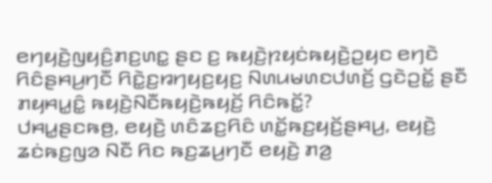ꤕꤚꤟꤢꤧ꤬ꤜꤟꤢꤨ꤬ꤊꤢ꤬ꤛꤢ꤭ ꤔꤢ ꤢ꤬ ꤒꤟꤢꤧ꤬ꤐꤟꤢꤦꤒꤟꤢꤧ꤬ꤑꤟꤢ ꤕꤚꤢꤧ ꤖꤢꤨꤔꤌꤣ꤬ꤚꤢꤪ ꤖꤢꤧ꤭ꤢ꤬ꤙꤚꤟꤢ꤬ꤟꤢ꤬ ꤡꤛꤣꤗꤛꤢꤓꤛꤢꤩ꤬ ꤞꤢꤧꤑꤢꤩ꤭ ꤔꤢꤪ ꤊꤟꤌꤣ꤭ꤢꤨ꤭ ꤒꤟꤢꤧ꤬ꤡꤢꤪꤒꤟꤢꤧ꤬ꤒꤟꤢꤩ꤬ ꤖꤢꤨꤒꤢꤩ꤭?
ꤓꤌꤣ꤭ꤔꤢꤒꤥ꤬, ꤕꤟꤢꤧ꤬ ꤛꤢꤨꤘꤢ꤬ꤖꤢꤨ ꤛꤢꤩ꤭ꤒꤢ꤬ꤟꤢꤩ꤬ꤔꤌꤣ꤬, ꤕꤟꤢꤧ꤬ ꤘꤢꤦꤒꤢ꤬ꤜꤤ ꤡꤢꤪ ꤖꤢ ꤒꤢ꤬ꤘꤣ꤬ꤚꤢꤪ ꤕꤟꤢꤧ꤬ ꤊꤤ꤬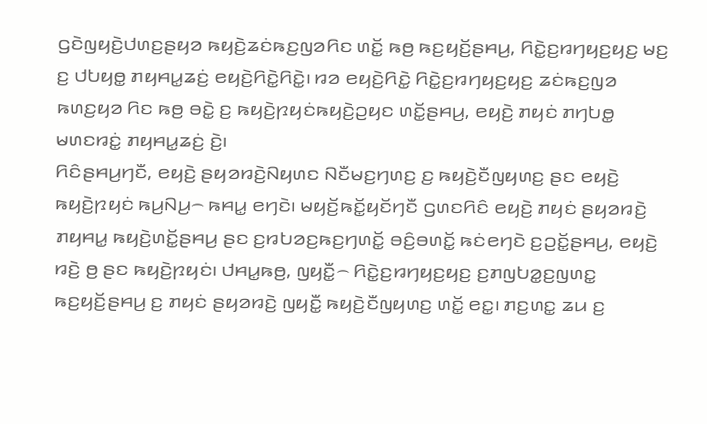ꤞꤢꤧꤜꤟꤢꤧ꤬ꤓꤛꤢ꤬ꤔꤟꤤ ꤒꤟꤢꤧ꤬ꤘꤢꤦꤒꤢ꤬ꤜꤤꤖꤢ ꤛꤢꤩ꤭ ꤒꤥ꤬ ꤒꤢ꤬ꤟꤢꤩ꤬ꤔꤌꤣ꤬, ꤖꤢꤧ꤭ꤢ꤬ꤙꤚꤟꤢ꤬ꤟꤢ꤬ ꤗꤢ꤬ ꤢ꤬ ꤓꤝꤟꤥ꤭ ꤊꤟꤌꤣ꤭ꤘꤢꤦ꤬ ꤕꤟꤢꤧ꤬ꤖꤢꤧ꤭ꤖꤢꤧ꤭꤯ ꤙꤤ ꤕꤟꤢꤧ꤬ꤖꤢꤧ꤭ ꤖꤢꤧ꤭ꤢ꤬ꤙꤚꤟꤢ꤬ꤟꤢ꤬ ꤘꤢꤦꤒꤢ꤬ꤜꤤ ꤒꤛꤢ꤬ꤟꤤ ꤖꤢ ꤒꤥ꤬ ꤋꤢꤧ꤭ ꤢ꤬ ꤒꤟꤢꤧ꤬ꤐꤟꤢꤦꤒꤟꤢꤧ꤬ꤑꤟꤢ ꤛꤢꤩ꤭ꤔꤌꤣ꤬, ꤕꤟꤢꤧ꤬ ꤊꤟꤢꤦ ꤊꤚꤝꤥ꤭ ꤗꤛꤢꤙꤢꤦ꤭ ꤊꤟꤌꤣ꤭ꤘꤢꤦ꤬ ꤢꤧ꤬꤯
ꤖꤢꤨꤔꤌꤣ꤬ꤚꤢꤪ, ꤕꤟꤢꤧ꤬ ꤔꤟꤤꤙꤢꤧ꤬ꤡꤟꤛꤢ ꤡꤢꤪꤗꤢ꤬ꤚꤛꤢ꤬ ꤢ꤬ ꤒꤟꤢꤧ꤬ꤢꤪꤜꤟꤛꤢ꤬ ꤔꤢ ꤕꤟꤢꤧ꤬ ꤒꤟꤢꤧ꤬ꤐꤟꤢꤦ ꤒꤣ꤬ꤡꤣ꤬꤮ ꤒꤌꤣ꤭ ꤕꤚꤢꤧ꤯ ꤗꤟꤢꤩ꤬ꤒꤢꤩ꤭ꤟꤢꤩꤚꤢꤪ ꤞꤛꤢꤖꤢꤨ ꤕꤟꤢꤧ꤬ ꤊꤟꤢꤦ ꤔꤟꤤꤙꤢꤧ꤬ ꤊꤟꤌꤣ꤭ ꤒꤟꤢꤧ꤬ꤛꤢꤩ꤭ꤔꤌꤣ꤬ ꤔꤢ ꤢ꤬ꤙꤝꤤꤢ꤬ꤒꤢ꤬ꤚꤛꤢꤩ꤭ ꤋꤢꤨ꤬ꤋꤛꤢꤩ꤭ ꤒꤢꤦꤕꤚꤢꤧ ꤢ꤬ꤑꤢꤩ꤭ꤔꤌꤣ꤬, ꤕꤟꤢꤧ꤬ ꤙꤢꤧ꤬ ꤥ꤬ ꤔꤢ ꤒꤟꤢꤧ꤬ꤐꤟꤢꤦ꤯ ꤓꤌꤣ꤭ꤒꤥ꤬, ꤜꤟꤢꤪ꤭꤮ ꤖꤢꤧ꤭ꤢ꤬ꤙꤚꤟꤢ꤬ꤟꤢ꤬ ꤢ꤬ꤊꤜꤝꤤ꤭ꤢ꤬ꤜꤛꤢ꤭ ꤒꤢ꤬ꤟꤢꤩ꤬ꤔꤌꤣ꤬ ꤢ꤬ ꤊꤟꤢꤦ ꤔꤟꤤꤙꤢꤧ꤬ ꤜꤟꤢꤪ꤭ ꤒꤟꤢꤧ꤬ꤢꤪꤜꤟꤛꤢ꤬ ꤛꤢꤩ꤭ ꤕꤢ꤭꤯ ꤊꤢ꤬ꤛꤢ꤭ ꤘꤣ ꤢ꤬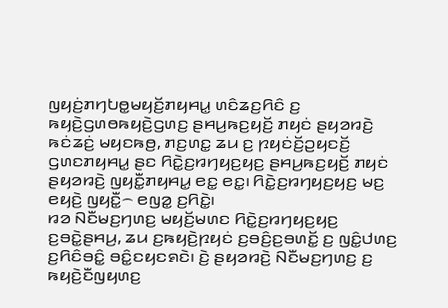ꤜꤟꤢꤦ꤬ꤊꤚꤝꤥ꤭ꤗꤟꤢꤩ꤬ꤊꤟꤌꤣ꤭ ꤛꤢꤨꤘꤢ꤬ꤖꤢꤨ ꤢ꤬ ꤒꤟꤢꤧ꤬ꤞꤛꤥꤒꤟꤢꤧ꤬ꤞꤛꤢ꤬ ꤔꤌꤣ꤬ꤒꤢ꤬ꤟꤢꤩ꤬ ꤊꤟꤢꤦ ꤔꤟꤤꤙꤢꤧ꤬ ꤒꤢꤦꤘꤢꤦ꤬ ꤗꤟꤢꤒꤥ꤬, ꤊꤢ꤬ꤛꤢ꤭ ꤘꤣ ꤢ꤬ ꤐꤟꤢꤦꤢꤩ꤬ꤑꤟꤢꤢꤩ꤬ ꤞꤛꤢꤊꤟꤌꤣ꤭ ꤔꤢ ꤖꤢꤧ꤭ꤢ꤬ꤙꤚꤟꤢ꤬ꤟꤢ꤬ ꤔꤌꤣ꤬ꤒꤢ꤬ꤟꤢꤩ꤬ ꤊꤟꤢꤦ ꤔꤟꤤꤙꤢꤧ꤬ ꤜꤟꤢꤪ꤭ꤊꤟꤌꤣ꤭ ꤕꤢ꤭ ꤕꤢ꤭꤯ ꤖꤢꤧ꤭ꤢ꤬ꤙꤚꤟꤢ꤬ꤟꤢ꤬ ꤗꤢ꤬ ꤕꤟꤢꤧ꤬ ꤜꤟꤢꤪ꤭꤮ ꤕꤜꤤ꤭ ꤢ꤬ꤖꤢꤧ꤭꤯
ꤙꤤ ꤡꤢꤪꤗꤢ꤬ꤚꤛꤢ꤬ ꤗꤟꤢꤩ꤬ꤗꤛꤢ ꤖꤢꤧ꤭ꤢ꤬ꤙꤚꤟꤢ꤬ꤟꤢ꤬ ꤢ꤬ꤋꤢꤧ꤭ꤔꤌꤣ꤬, ꤘꤣ ꤢ꤬ꤒꤟꤢꤧ꤬ꤐꤟꤢꤦ ꤢ꤬ꤋꤢꤨ꤬ꤢ꤬ꤋꤛꤢꤩ꤭ ꤢ꤬ ꤜꤢꤨ꤭ꤓꤛꤢ꤬ ꤢ꤬ꤖꤢꤨꤋꤢꤨ꤭ ꤋꤢꤨ꤭ꤢꤟꤢꤎꤢꤧ꤯ ꤢꤧ꤬ ꤔꤟꤤꤙꤢꤧ꤬ ꤡꤢꤪꤗꤢ꤬ꤚꤛꤢ꤬ ꤢ꤬ ꤒꤟꤢꤧ꤬ꤢꤪꤜꤟꤛꤢ꤬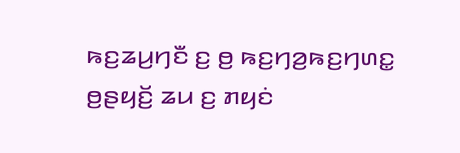ꤒꤢ꤬ꤘꤣ꤬ꤚꤢꤪ ꤢ꤬ ꤥ꤬ ꤒꤢ꤬ꤚꤤ꤬ꤒꤢ꤬ꤚꤛꤢ꤭ ꤥ꤬ꤔꤟꤢꤩ꤬ ꤘꤣ ꤢ꤬ ꤊꤟꤢꤦ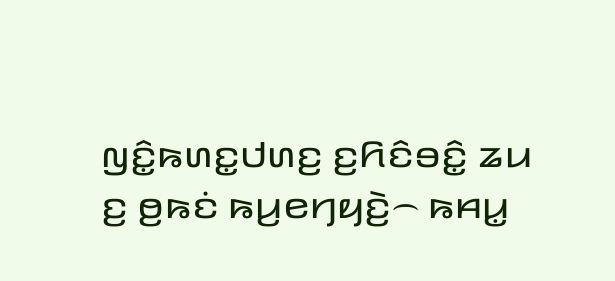ꤜꤢꤨ꤭ꤒꤛꤢ꤭ꤓꤛꤢ꤬ ꤢ꤬ꤖꤢꤨꤋꤢꤨ꤭ ꤘꤣ ꤢ꤬ ꤥ꤬ꤒꤢꤦ ꤒꤣ꤬ꤕꤚꤟꤢꤧ꤬꤮ ꤒꤌꤣ꤭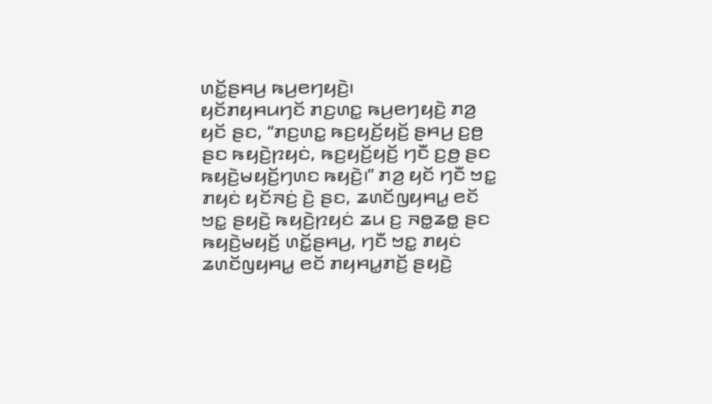ꤛꤢꤩ꤭ꤔꤌꤣ꤬ ꤒꤣ꤬ꤕꤚꤟꤢꤧ꤬꤯
ꤟꤢꤩꤊꤟꤌꤣꤚꤢꤩ ꤊꤢ꤬ꤛꤢ꤭ ꤒꤣ꤬ꤕꤚꤟꤢꤧ꤬ ꤊꤤ꤬ ꤟꤢꤩ ꤔꤢ, “ꤊꤢ꤬ꤛꤢ꤭ ꤒꤢ꤬ꤟꤢꤩ꤬ꤟꤢꤩ꤬ ꤔꤌꤣ꤬ ꤢ꤬ꤥ꤬ ꤔꤢ ꤒꤟꤢꤧ꤬ꤐꤟꤢꤦ, ꤒꤢ꤬ꤟꤢꤩ꤬ꤟꤢꤩ꤬ ꤚꤢꤪ ꤢ꤬ꤥ꤬ ꤔꤢ ꤒꤟꤢꤧ꤬ꤗꤟꤢꤩ꤬ꤚꤛꤢ ꤒꤟꤢꤧ꤬꤯” ꤊꤤ꤬ ꤟꤢꤩ ꤚꤢꤪ ꤠꤢ꤭ ꤊꤟꤢꤦ ꤟꤢꤩꤏꤢꤦ꤬ ꤢꤧ꤬ ꤔꤢ, ꤘꤛꤢꤩꤜꤟꤌꤣ꤭ ꤕꤢꤩ ꤠꤢ꤭ ꤔꤟꤢꤧ꤬ ꤒꤟꤢꤧ꤬ꤐꤟꤢꤦ ꤘꤣ ꤢ꤬ ꤏꤥ꤭ꤘꤥ꤭ ꤔꤢ ꤒꤟꤢꤧ꤬ꤗꤟꤢꤩ꤬ ꤛꤢꤩ꤭ꤔꤌꤣ꤬, ꤚꤢꤪ ꤠꤢ꤭ ꤊꤟꤢꤦ ꤘꤛꤢꤩꤜꤟꤌꤣ꤭ ꤕꤢꤩ ꤊꤟꤌꤣ꤭ꤊꤢꤩ꤬ ꤔꤟꤢꤧ꤬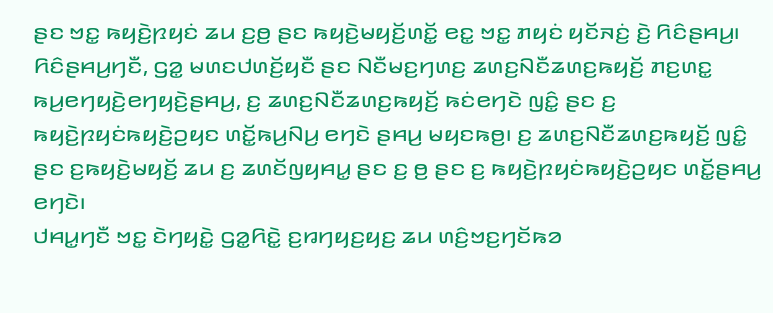ꤔꤢ ꤠꤢ꤭ ꤒꤟꤢꤧ꤬ꤐꤟꤢꤦ ꤘꤣ ꤢ꤬ꤥ꤬ ꤔꤢ ꤒꤟꤢꤧ꤬ꤗꤟꤢꤩ꤬ꤛꤢꤩ꤭ ꤕꤢ꤭ ꤠꤢ꤭ ꤊꤟꤢꤦ ꤟꤢꤩꤏꤢꤦ꤬ ꤢꤧ꤬ ꤖꤢꤨꤔꤌꤣ꤬꤯
ꤖꤢꤨꤔꤌꤣ꤬ꤚꤢꤪ, ꤞꤤ꤭ ꤗꤛꤢꤓꤛꤢꤩ꤬ꤟꤢꤪ ꤔꤢ ꤡꤢꤪꤗꤢ꤬ꤚꤛꤢ꤬ ꤘꤛꤢ꤬ꤡꤢꤪꤘꤛꤢ꤬ꤒꤟꤢꤩ꤬ ꤊꤢ꤬ꤛꤢ꤭ ꤒꤣ꤬ꤕꤚꤟꤢꤧ꤬ꤕꤚꤟꤢꤧ꤬ꤔꤌꤣ꤬, ꤢ꤬ ꤘꤛꤢ꤬ꤡꤢꤪꤘꤛꤢ꤬ꤒꤟꤢꤩ꤬ ꤒꤢꤦꤕꤚꤢꤧ ꤜꤢꤨ꤭ ꤔꤢ ꤢ꤬ ꤒꤟꤢꤧ꤬ꤐꤟꤢꤦꤒꤟꤢꤧ꤬ꤑꤟꤢ ꤛꤢꤩ꤭ꤒꤣ꤬ꤡꤣ꤬ ꤕꤚꤢꤧ ꤔꤌꤣ꤬ ꤗꤟꤢꤒꤥ꤬꤯ ꤢ꤬ ꤘꤛꤢ꤬ꤡꤢꤪꤘꤛꤢ꤬ꤒꤟꤢꤩ꤬ ꤜꤢꤨ꤭ ꤔꤢ ꤢ꤬ꤒꤟꤢꤧ꤬ꤗꤟꤢꤩ꤬ ꤘꤣ ꤢ꤬ ꤘꤛꤢꤩꤜꤟꤌꤣ꤭ ꤔꤢ ꤢ꤬ ꤥ꤬ ꤔꤢ ꤢ꤬ ꤒꤟꤢꤧ꤬ꤐꤟꤢꤦꤒꤟꤢꤧ꤬ꤑꤟꤢ ꤛꤢꤩ꤭ꤔꤌꤣ꤬ ꤕꤚꤢꤧ꤯
ꤓꤌꤣ꤭ꤚꤢꤪ ꤠꤢ꤭ ꤢꤧꤚꤟꤢꤧ꤭ ꤞꤤ꤭ꤖꤢꤧ꤭ ꤢ꤬ꤙꤚꤟꤢ꤬ꤟꤢ꤬ ꤘꤣ ꤛꤢꤨ꤬ꤠꤢ꤬ꤚꤢꤩꤒꤤ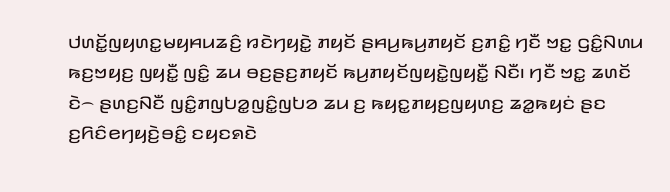ꤓꤛꤢꤩ꤭ꤜꤟꤛꤢ꤭ꤗꤟꤌꤣꤘꤢꤨ꤬ ꤙꤢꤧꤚꤟꤢꤧ꤭ ꤊꤟꤢꤩ ꤔꤌꤣ꤬ꤒꤣ꤬ꤊꤟꤢꤩ ꤢ꤬ꤊꤢꤨ꤭ ꤚꤢꤪ ꤠꤢ꤭ ꤞꤢꤨ꤭ꤡꤛꤣ ꤒꤢ꤬ꤠꤟꤢ꤬ ꤜꤟꤢꤪ꤭ ꤜꤢꤨ꤭ ꤘꤣ ꤋꤢ꤬ꤔꤢ꤬ꤊꤟꤢꤩ ꤒꤣ꤬ꤊꤟꤢꤩꤜꤟꤢꤧ꤭ꤜꤟꤢꤪ꤭ ꤡꤢꤪ꤯ ꤚꤢꤪ ꤠꤢ꤭ ꤘꤛꤢꤩ ꤢꤧ꤮ ꤔꤛꤢ꤬ꤡꤢꤪ ꤜꤢꤨ꤭ꤊꤜꤝꤤ꤭ꤜꤢꤨ꤭ꤜꤝꤤ ꤘꤣ ꤢ꤬ ꤒꤟꤢ꤭ꤊꤟꤢ꤬ꤜꤟꤛꤢ꤬ ꤘꤤ꤭ꤒꤟꤢꤦ ꤔꤢ ꤢ꤬ꤖꤢꤨꤕꤚꤟꤢꤧ꤬ꤋꤢꤨ꤭ ꤢꤟꤢꤎꤢꤧ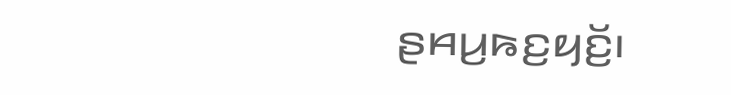ꤔꤌꤣ꤬ꤒꤢ꤬ꤟꤢꤩ꤬꤯